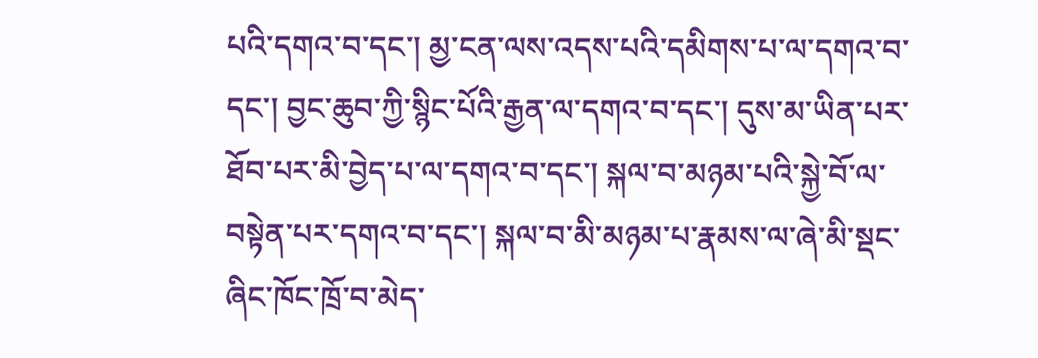པའི་དགའ་བ་དང་། མྱ་ངན་ལས་འདས་པའི་དམིགས་པ་ལ་དགའ་བ་དང་། བྱང་ཆུབ་ཀྱི་སྙིང་པོའི་རྒྱན་ལ་དགའ་བ་དང་། དུས་མ་ཡིན་པར་ཐོབ་པར་མི་བྱེད་པ་ལ་དགའ་བ་དང་། སྐལ་བ་མཉམ་པའི་སྐྱེ་བོ་ལ་བསྟེན་པར་དགའ་བ་དང་། སྐལ་བ་མི་མཉམ་པ་རྣམས་ལ་ཞེ་མི་སྡང་ཞིང་ཁོང་ཁྲོ་བ་མེད་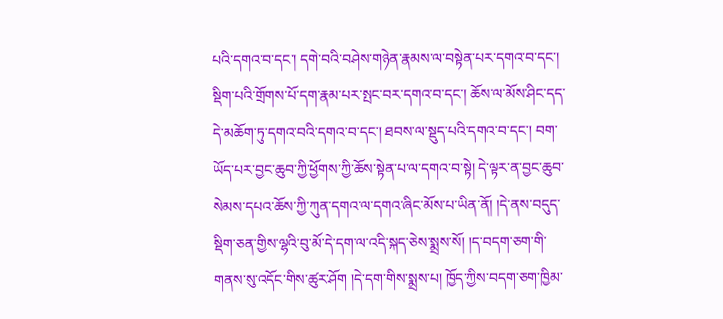པའི་དགའ་བ་དང་། དགེ་བའི་བཤེས་གཉེན་རྣམས་ལ་བསྟེན་པར་དགའ་བ་དང་། སྡིག་པའི་གྲོགས་པོ་དག་རྣམ་པར་སྤང་བར་དགའ་བ་དང་། ཆོས་ལ་མོས་ཤིང་དད་དེ་མཆོག་ཏུ་དགའ་བའི་དགའ་བ་དང་། ཐབས་ལ་སྡུད་པའི་དགའ་བ་དང་། བག་ཡོད་པར་བྱང་ཆུབ་ཀྱི་ཕྱོགས་ཀྱི་ཆོས་སྟེན་པ་ལ་དགའ་བ་སྟེ། དེ་ལྟར་ན་བྱང་ཆུབ་སེམས་དཔའ་ཆོས་ཀྱི་ཀུན་དགའ་ལ་དགའ་ཞིང་མོས་པ་ཡིན་ནོ། །དེ་ནས་བདུད་སྡིག་ཅན་གྱིས་ལྷའི་བུ་མོ་དེ་དག་ལ་འདི་སྐད་ཅེས་སྨྲས་སོ། །ད་བདག་ཅག་གི་གནས་སུ་འདོང་གིས་ཚུར་ཤོག །དེ་དག་གིས་སྨྲས་པ། ཁྱོད་ཀྱིས་བདག་ཅག་ཁྱིམ་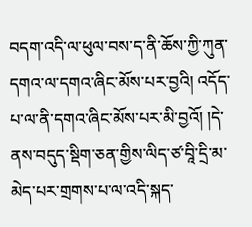བདག་འདི་ལ་ཕུལ་བས་ད་ནི་ཆོས་ཀྱི་ཀུན་དགའ་ལ་དགའ་ཞིང་མོས་པར་བྱའི། འདོད་པ་ལ་ནི་དགའ་ཞིང་མོས་པར་མི་བྱའོ། །དེ་ནས་བདུད་སྡིག་ཅན་གྱིས་ལིད་ཙ་བཱི་དྲི་མ་མེད་པར་གྲགས་པ་ལ་འདི་སྐད་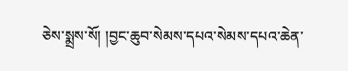ཅེས་སྨྲས་སོ། །བྱང་ཆུབ་སེམས་དཔའ་སེམས་དཔའ་ཆེན་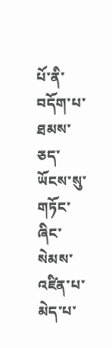པོ་ནི་བདོག་པ་ཐམས་ཅད་ཡོངས་སུ་གཏོང་ཞིང་སེམས་འཛིན་པ་མེད་པ་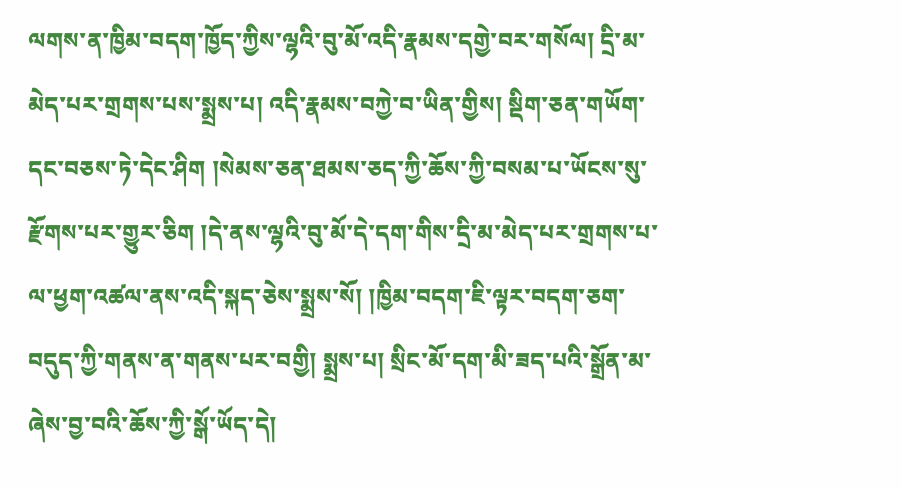ལགས་ན་ཁྱིམ་བདག་ཁྱོད་ཀྱིས་ལྷའི་བུ་མོ་འདི་རྣམས་དགྱེ་བར་གསོལ། དྲི་མ་མེད་པར་གྲགས་པས་སྨྲས་པ། འདི་རྣམས་བཀྱེ་བ་ཡིན་གྱིས། སྡིག་ཅན་གཡོག་དང་བཅས་ཏེ་དེང་ཤིག །སེམས་ཅན་ཐམས་ཅད་ཀྱི་ཆོས་ཀྱི་བསམ་པ་ཡོངས་སུ་རྫོགས་པར་གྱུར་ཅིག །དེ་ནས་ལྷའི་བུ་མོ་དེ་དག་གིས་དྲི་མ་མེད་པར་གྲགས་པ་ལ་ཕྱག་འཚལ་ནས་འདི་སྐད་ཅེས་སྨྲས་སོ། །ཁྱིམ་བདག་ཇི་ལྟར་བདག་ཅག་བདུད་ཀྱི་གནས་ན་གནས་པར་བགྱི། སྨྲས་པ། སྲིང་མོ་དག་མི་ཟད་པའི་སྒྲོན་མ་ཞེས་བྱ་བའི་ཆོས་ཀྱི་སྒོ་ཡོད་དེ།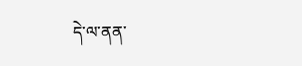དེ་ལ་ནན་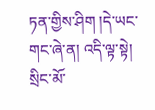ཏན་གྱིས་ཤིག །དེ་ཡང་གང་ཞེ་ན། འདི་ལྟ་སྟེ། སྲིང་མོ་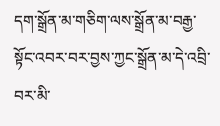དག་སྒྲོན་མ་གཅིག་ལས་སྒྲོན་མ་བརྒྱ་སྟོང་འབར་བར་བྱས་ཀྱང་སྒྲོན་མ་དེ་འབྲི་བར་མི་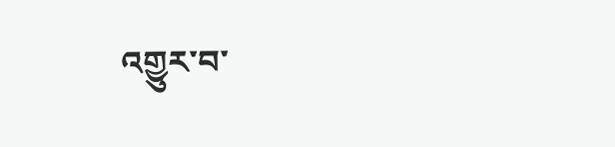འགྱུར་བ་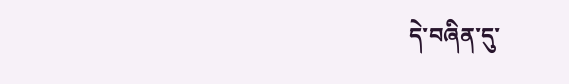དེ་བཞིན་དུ་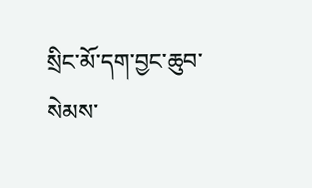སྲིང་མོ་དག་བྱང་ཆུབ་སེམས་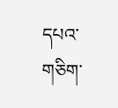དཔའ་གཅིག་